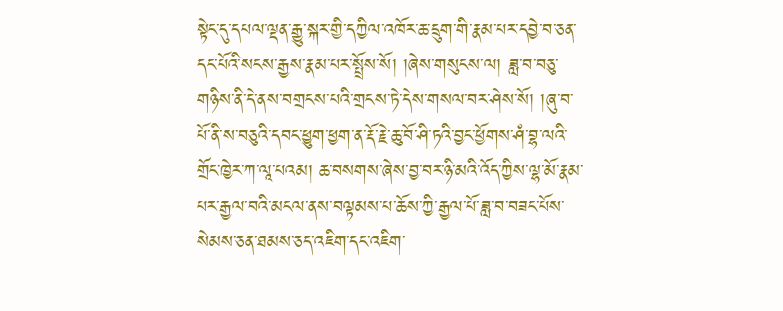སྟེང་དུ་དཔལ་ལྡན་རྒྱུ་སྐར་གྱི་དཀྱིལ་འཁོར་ཆ་དྲུག་གི་རྣམ་པར་དབྱེ་བ་ཅན་དང་པོའི་སངས་རྒྱས་རྣམ་པར་སྤྲོས་སོ། །ཞེས་གསུངས་ལ། ཟླ་བ་བཅུ་གཉིས་ནི་དེ་ནས་བགྲངས་པའི་གྲངས་ཏེ་དེས་གསལ་བར་ཤེས་སོ། །ཞུ་བ་པོ་ནི་ས་བཅུའི་དབང་ཕྱུག་ཕྱག་ན་རྡོ་རྗེ་ཆུ་བོ་ཤི་ཏའི་བྱང་ཕྱོགས་ཤཾ་བྷ་ལའི་གྲོང་ཁྱེར་ཀ་ལཱ་པའམ། ཆ་བསགས་ཞེས་བྱ་བར་ཉི་མའི་འོད་ཀྱིས་ལྷ་མོ་རྣམ་པར་རྒྱལ་བའི་མངལ་ནས་བལྟམས་པ་ཆོས་ཀྱི་རྒྱལ་པོ་ཟླ་བ་བཟང་པོས་སེམས་ཅན་ཐམས་ཅད་འཇིག་དང་འཇིག་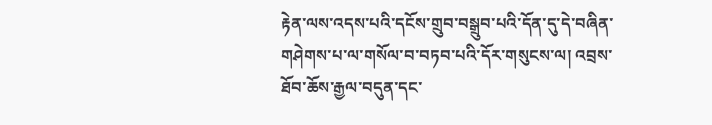རྟེན་ལས་འདས་པའི་དངོས་གྲུབ་བསྒྲུབ་པའི་དོན་དུ་དེ་བཞིན་གཤེགས་པ་ལ་གསོལ་བ་བཏབ་པའི་དོར་གསུངས་ལ། འབྲས་ཐོབ་ཆོས་རྒྱལ་བདུན་དང་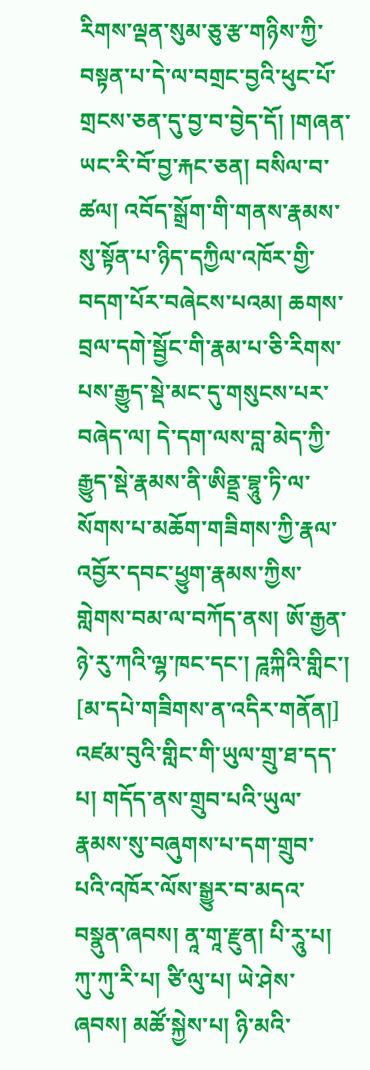རིགས་ལྡན་སུམ་ཅུ་རྩ་གཉིས་ཀྱི་བསྟན་པ་དེ་ལ་བགྲང་བྱའི་ཕུང་པོ་གྲངས་ཅན་དུ་བྱ་བ་བྱེད་དོ། །གཞན་ཡང་རི་བོ་བྱ་རྐང་ཅན། བསིལ་བ་ཚལ། འབོད་སྒྲོག་གི་གནས་རྣམས་སུ་སྟོན་པ་ཉིད་དཀྱིལ་འཁོར་གྱི་བདག་པོར་བཞེངས་པའམ། ཆགས་བྲལ་དགེ་སྦྱོང་གི་རྣམ་པ་ཅི་རིགས་པས་རྒྱུད་སྡེ་མང་དུ་གསུངས་པར་བཞེད་ལ། དེ་དག་ལས་བླ་མེད་ཀྱི་རྒྱུད་སྡེ་རྣམས་ནི་ཨིནྡྲ་བྷཱུ་ཏི་ལ་སོགས་པ་མཆོག་གཟིགས་ཀྱི་རྣལ་འབྱོར་དབང་ཕྱུག་རྣམས་ཀྱིས་གླེགས་བམ་ལ་བཀོད་ནས། ཨོ་རྒྱན་ཉེ་རུ་ཀའི་ལྷ་ཁང་དང་། ཌཱཀྐིའི་གླིང་།
[མ་དཔེ་གཟིགས་ན་འདིར་གནོན།]
འཛམ་བུའི་གླིང་གི་ཡུལ་གྲུ་ཐ་དད་པ། གདོད་ནས་གྲུབ་པའི་ཡུལ་རྣམས་སུ་བཞུགས་པ་དག་གྲུབ་པའི་འཁོར་ལོས་སྒྱུར་བ་མདའ་བསྣུན་ཞབས། ནཱ་གཱ་རྫུན། པི་རཱུ་པ། ཀུ་ཀུ་རི་པ། ཙི་ལུ་པ། ཡེ་ཤེས་ཞབས། མཚོ་སྐྱེས་པ། ཉི་མའི་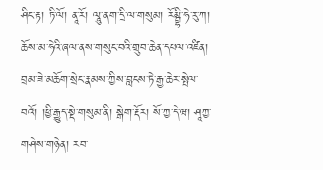ཤིང་རྟ། ཏི་ལོ། ནཱ་རོ། ལཱུ་ནག་དྲི་ལ་གསུམ། རོམྦྷི་ཧེ་རུ་ཀ། ཆོས་མ་ཧེའི་ཞལ་ནས་གསུང་བའི་གྲུབ་ཆེན་དཔལ་འཛིན། བྲམ་ཟེ་མཆོག་སྲེང་རྣམས་ཀྱིས་བླངས་ཏེ་རྒྱ་ཆེར་སྤེལ་བའོ། །ཕྱི་རྒྱུད་སྡེ་གསུམ་ནི། སྒེག་རྡོར། སོ་ཀྱ་དེ་ཝ། ཤཱཀྱ་གཤེས་གཉེན། རབ་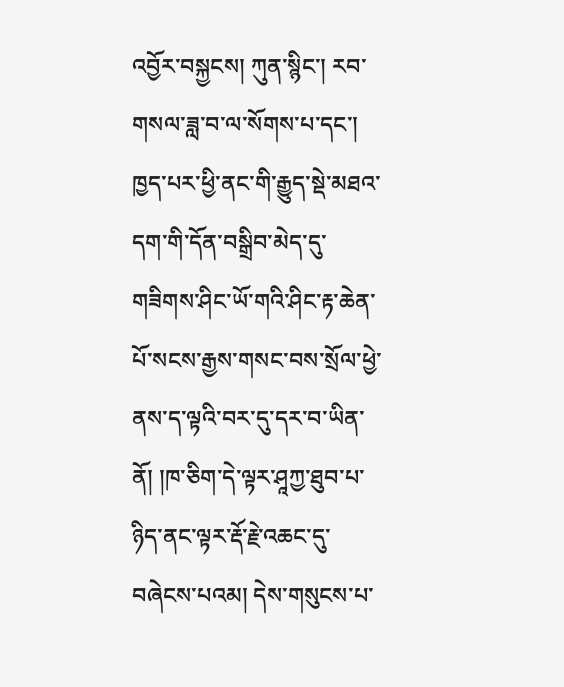འབྱོར་བསྐྱངས། ཀུན་སྙིང་། རབ་གསལ་ཟླ་བ་ལ་སོགས་པ་དང་། ཁྱད་པར་ཕྱི་ནང་གི་རྒྱུད་སྡེ་མཐའ་དག་གི་དོན་བསྒྲིབ་མེད་དུ་གཟིགས་ཤིང་ཡོ་གའི་ཤིང་རྟ་ཆེན་པོ་སངས་རྒྱས་གསང་བས་སྲོལ་ཕྱེ་ནས་ད་ལྟའི་བར་དུ་དར་བ་ཡིན་ནོ། །ཁ་ཅིག་དེ་ལྟར་ཤཱཀྱ་ཐུབ་པ་ཉིད་ནང་ལྟར་རྡོ་རྗེ་འཆང་དུ་བཞེངས་པའམ། དེས་གསུངས་པ་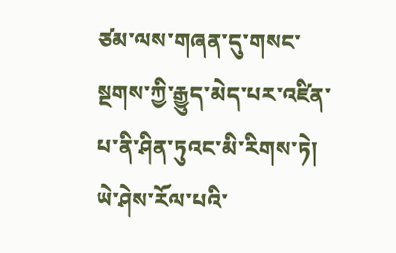ཙམ་ལས་གཞན་དུ་གསང་སྔགས་ཀྱི་རྒྱུད་མེད་པར་འཛིན་པ་ནི་ཤིན་ཏུའང་མི་རིགས་ཏེ། ཡེ་ཤེས་རོལ་པའི་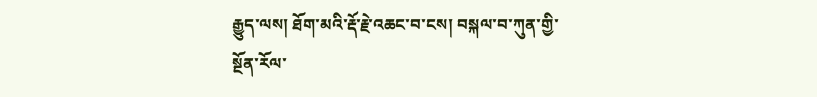རྒྱུད་ལས། ཐོག་མའི་རྡོ་རྗེ་འཆང་བ་ངས། བསྐལ་བ་ཀུན་གྱི་སྔོན་རོལ་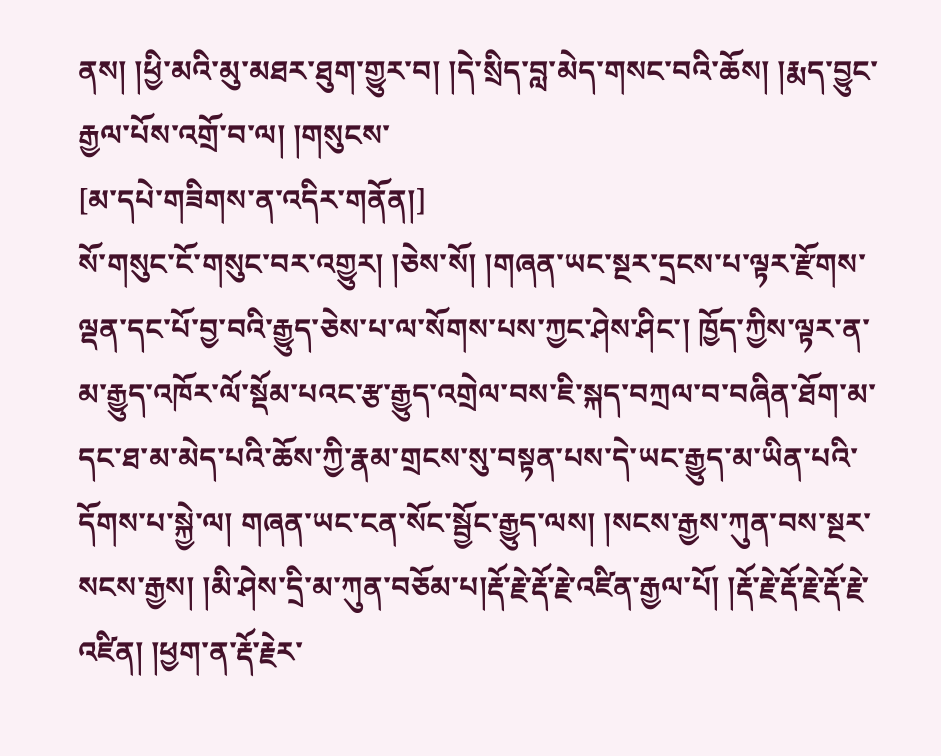ནས། །ཕྱི་མའི་མུ་མཐར་ཐུག་གྱུར་བ། །དེ་སྲིད་བླ་མེད་གསང་བའི་ཆོས། །རྨད་བྱུང་རྒྱལ་པོས་འགྲོ་བ་ལ། །གསུངས་
[མ་དཔེ་གཟིགས་ན་འདིར་གནོན།]
སོ་གསུང་ངོ་གསུང་བར་འགྱུར། །ཅེས་སོ། །གཞན་ཡང་སྔར་དྲངས་པ་ལྟར་རྫོགས་ལྡན་དང་པོ་བྱ་བའི་རྒྱུད་ཅེས་པ་ལ་སོགས་པས་ཀྱང་ཤེས་ཤིང་། ཁྱོད་ཀྱིས་ལྟར་ན་མ་རྒྱུད་འཁོར་ལོ་སྡོམ་པའང་རྩ་རྒྱུད་འགྲེལ་བས་ཇི་སྐད་བཀྲལ་བ་བཞིན་ཐོག་མ་དང་ཐ་མ་མེད་པའི་ཆོས་ཀྱི་རྣམ་གྲངས་སུ་བསྟན་པས་དེ་ཡང་རྒྱུད་མ་ཡིན་པའི་དོགས་པ་སྐྱེ་ལ། གཞན་ཡང་ངན་སོང་སྦྱོང་རྒྱུད་ལས། །སངས་རྒྱས་ཀུན་བས་སྔར་སངས་རྒྱས། །མི་ཤེས་དྲི་མ་ཀུན་བཅོམ་པ།རྡོ་རྗེ་རྡོ་རྗེ་འཛིན་རྒྱལ་པོ། །རྡོ་རྗེ་རྡོ་རྗེ་རྡོ་རྗེ་འཛིན། །ཕྱག་ན་རྡོ་རྗེར་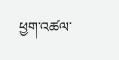ཕྱག་འཚལ་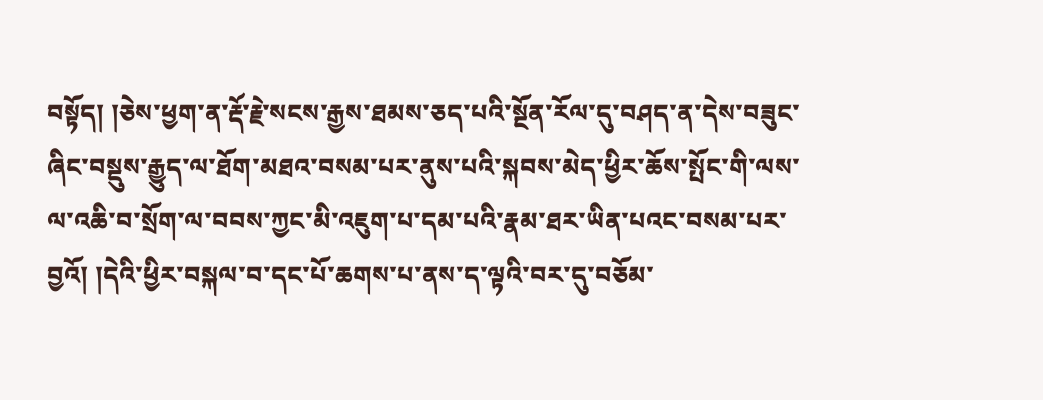བསྟོད། །ཅེས་ཕྱག་ན་རྡོ་རྗེ་སངས་རྒྱས་ཐམས་ཅད་པའི་སྔོན་རོལ་དུ་བཤད་ན་དེས་བཟུང་ཞིང་བསྡུས་རྒྱུད་ལ་ཐོག་མཐའ་བསམ་པར་ནུས་པའི་སྐབས་མེད་ཕྱིར་ཆོས་སྤོང་གི་ལས་ལ་འཆི་བ་སྲོག་ལ་བབས་ཀྱང་མི་འཇུག་པ་དམ་པའི་རྣམ་ཐར་ཡིན་པའང་བསམ་པར་བྱའོ། །དེའི་ཕྱིར་བསྐལ་བ་དང་པོ་ཆགས་པ་ནས་ད་ལྟའི་བར་དུ་བཅོམ་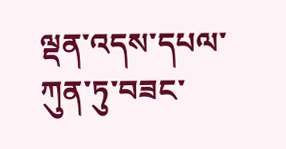ལྡན་འདས་དཔལ་ཀུན་ཏུ་བཟང་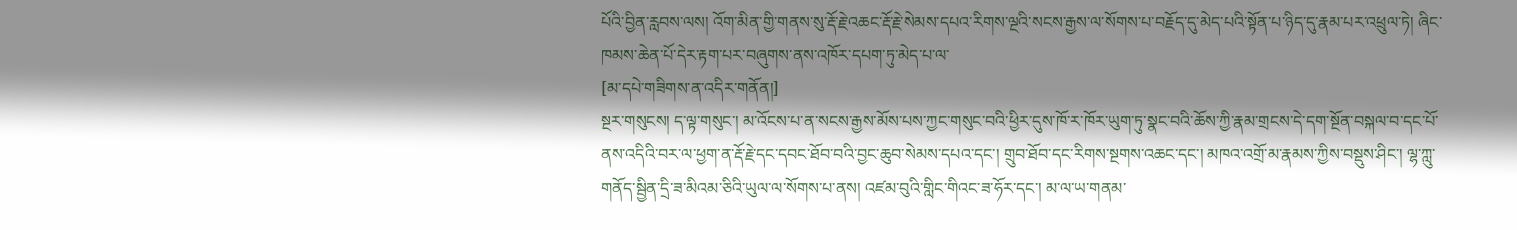པོའི་བྱིན་རླབས་ལས། འོག་མིན་གྱི་གནས་སུ་རྡོ་རྗེ་འཆང་རྡོ་རྗེ་སེམས་དཔའ་རིགས་ལྔའི་སངས་རྒྱས་ལ་སོགས་པ་བརྗོད་དུ་མེད་པའི་སྟོན་པ་ཉིད་དུ་རྣམ་པར་འཕྲུལ་ཏེ། ཞིང་ཁམས་ཆེན་པོ་དེར་རྟག་པར་བཞུགས་ནས་འཁོར་དཔག་ཏུ་མེད་པ་ལ་
[མ་དཔེ་གཟིགས་ན་འདིར་གནོན།]
སྔར་གསུངས། ད་ལྟ་གསུང་། མ་འོངས་པ་ན་སངས་རྒྱས་མོས་པས་ཀྱང་གསུང་བའི་ཕྱིར་དུས་ཁོ་ར་ཁོར་ཡུག་ཏུ་སྣང་བའི་ཆོས་ཀྱི་རྣམ་གྲངས་དེ་དག་སྔོན་བསྐལ་བ་དང་པོ་ནས་འདིའི་བར་ལ་ཕྱག་ན་རྡོ་རྗེ་དང་དབང་ཐོབ་བའི་བྱང་ཆུབ་སེམས་དཔའ་དང་། གྲུབ་ཐོབ་དང་རིགས་སྔགས་འཆང་དང་། མཁའ་འགྲོ་མ་རྣམས་ཀྱིས་བསྡུས་ཤིང་། ལྷ་ཀླུ་གནོད་སྦྱིན་དྲི་ཟ་མིའམ་ཅིའི་ཡུལ་ལ་སོགས་པ་ནས། འཛམ་བུའི་གླིང་གིའང་ཟ་ཧོར་དང་། མ་ལ་ཡ་གནམ་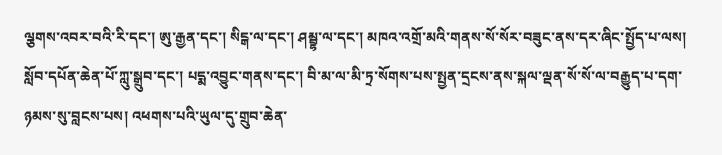ལྕགས་འབར་བའི་རི་དང་། ཨུ་རྒྱན་དང་། སིངྒ་ལ་དང་། ཤམྦྷ་ལ་དང་། མཁའ་འགྲོ་མའི་གནས་སོ་སོར་བཟུང་ནས་དར་ཞིང་སྤྱོད་པ་ལས། སློབ་དཔོན་ཆེན་པོ་ཀླུ་སྒྲུབ་དང་། པདྨ་འབྱུང་གནས་དང་། བི་མ་ལ་མི་ཏྲ་སོགས་པས་སྤྱན་དྲངས་ནས་སྐལ་ལྡན་སོ་སོ་ལ་བརྒྱུད་པ་དག་ཉམས་སུ་བླངས་པས། འཕགས་པའི་ཡུལ་དུ་གྲུབ་ཆེན་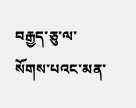བརྒྱད་ཅུ་ལ་སོགས་པའང་མན་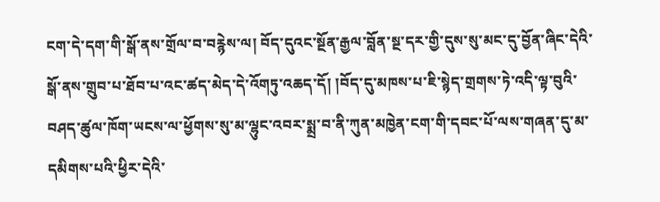ངག་དེ་དག་གི་སྒོ་ནས་གྲོལ་བ་བརྙེས་ལ། བོད་དུའང་སྔོན་རྒྱལ་བློན་སྔ་དར་གྱི་དུས་སུ་མང་དུ་བྱོན་ཞིང་དེའི་སྒོ་ནས་གྲུབ་པ་ཐོབ་པ་འང་ཚད་མེད་དེ་འོགཏུ་འཆད་དོ། །བོད་དུ་མཁས་པ་ཇི་སྙེད་གྲགས་ཏེ་འདི་ལྟ་བུའི་བཤད་ཚུལ་ཁོག་ཡངས་ལ་ཕྱོགས་སུ་མ་ལྷུང་འབར་སྨྲ་བ་ནི་ཀུན་མཁྱེན་ངག་གི་དབང་པོ་ལས་གཞན་དུ་མ་དམིགས་པའི་ཕྱིར་དེའི་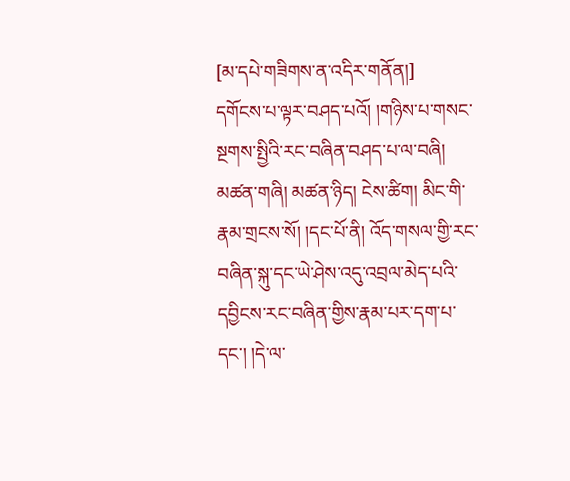[མ་དཔེ་གཟིགས་ན་འདིར་གནོན།]
དགོངས་པ་ལྟར་བཤད་པའོ། །གཉིས་པ་གསང་སྔགས་སྤྱིའི་རང་བཞིན་བཤད་པ་ལ་བཞི། མཚན་གཞི། མཚན་ཉིད། ངེས་ཚིག། མིང་གི་རྣམ་གྲངས་སོ། །དང་པོ་ནི། འོད་གསལ་གྱི་རང་བཞིན་སྐུ་དང་ཡེ་ཤེས་འདུ་འབྲལ་མེད་པའི་དབྱིངས་རང་བཞིན་གྱིས་རྣམ་པར་དག་པ་དང་། །དེ་ལ་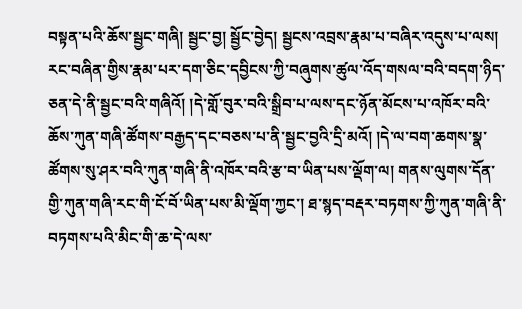བསྟན་པའི་ཆོས་སྦྱང་གཞི། སྦྱང་བྱ། སྦྱོང་བྱེད། སྦྱངས་འབྲས་རྣམ་པ་བཞིར་འདུས་པ་ལས། རང་བཞིན་གྱིས་རྣམ་པར་དག་ཅིང་དབྱིངས་ཀྱི་བཞུགས་ཚུལ་འོད་གསལ་བའི་བདག་ཉིད་ཅན་དེ་ནི་སྦྱང་བའི་གཞིའོ། །དེ་གློ་བུར་བའི་སྒྲིབ་པ་ལས་དང་ཉོན་མོངས་པ་འཁོར་བའི་ཆོས་ཀུན་གཞི་ཚོགས་བརྒྱད་དང་བཅས་པ་ནི་སྦྱང་བྱའི་དྲི་མའོ། །དེ་ལ་བག་ཆགས་སྣ་ཚོགས་སུ་ཤར་བའི་ཀུན་གཞི་ནི་འཁོར་བའི་རྩ་བ་ཡིན་པས་ལྡོག་ལ། གནས་ལུགས་དོན་གྱི་ཀུན་གཞི་རང་གི་ངོ་བོ་ཡིན་པས་མི་ལྡོག་ཀྱང་། ཐ་སྙད་བརྡར་བཏགས་ཀྱི་ཀུན་གཞི་ནི་བཏགས་པའི་མིང་གི་ཆ་དེ་ལས་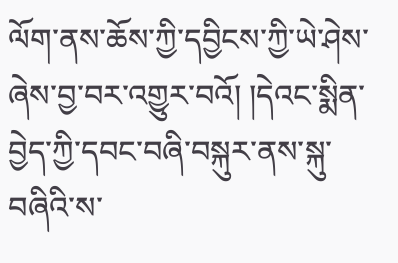ལོག་ནས་ཆོས་ཀྱི་དབྱིངས་ཀྱི་ཡེ་ཤེས་ཞེས་བྱ་བར་འགྱུར་བའོ། །དེའང་སྨིན་བྱེད་ཀྱི་དབང་བཞི་བསྐུར་ནས་སྐུ་བཞིའི་ས་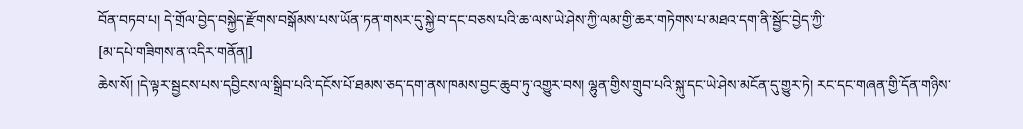བོན་བཏབ་པ། དེ་གྲོལ་བྱེད་བསྐྱེད་རྫོགས་བསྒོམས་པས་ཡོན་ཏན་གསར་དུ་སྐྱེ་བ་དང་བཅས་པའི་ཆ་ལས་ཡེ་ཤེས་ཀྱི་ལམ་གྱི་ཆར་གཏེགས་པ་མཐའ་དག་ནི་སྦྱོང་བྱེད་ཀྱི་
[མ་དཔེ་གཟིགས་ན་འདིར་གནོན།]
ཆེས་སོ། །དེ་ལྟར་སྦྱངས་པས་དབྱིངས་ལ་སྒྲིབ་པའི་དངོས་པོ་ཐམས་ཅད་དག་ནས་ཁམས་བྱང་ཆུབ་ཏུ་འགྱུར་བས། ལྷུན་གྱིས་གྲུབ་པའི་སྐུ་དང་ཡེ་ཤེས་མངོན་དུ་གྱུར་ཏེ། རང་དང་གཞན་གྱི་དོན་གཉིས་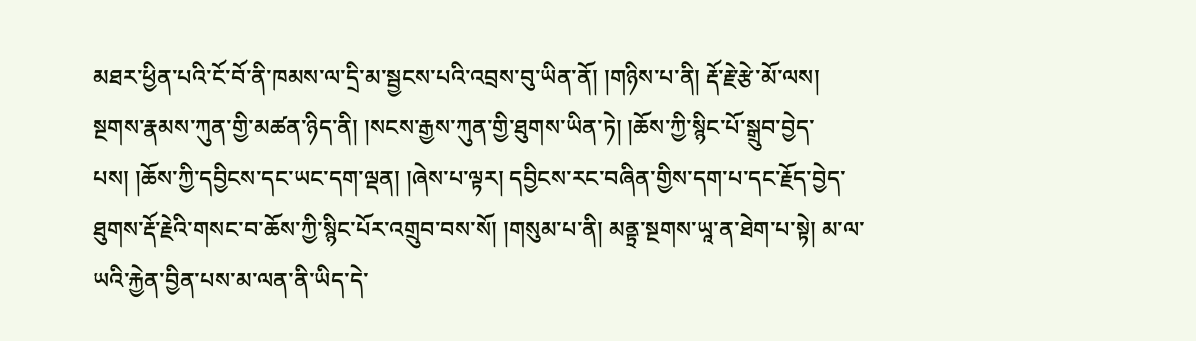མཐར་ཕྱིན་པའི་ངོ་བོ་ནི་ཁམས་ལ་དྲི་མ་སྦྱངས་པའི་འབྲས་བུ་ཡིན་ནོ། །གཉིས་པ་ནི། རྡོ་རྗེ་རྩེ་མོ་ལས། སྔགས་རྣམས་ཀུན་གྱི་མཚན་ཉིད་ནི། །སངས་རྒྱས་ཀུན་གྱི་ཐུགས་ཡིན་ཏེ། །ཆོས་ཀྱི་སྙིང་པོ་སྒྲུབ་བྱེད་པས། །ཆོས་ཀྱི་དབྱིངས་དང་ཡང་དག་ལྡན། །ཞེས་པ་ལྟར། དབྱིངས་རང་བཞིན་གྱིས་དག་པ་དང་རྗོད་བྱེད་ཐུགས་རྡོ་རྗེའི་གསང་བ་ཆོས་ཀྱི་སྙིང་པོར་འགྲུབ་བས་སོ། །གསུམ་པ་ནི། མནྟྲ་སྔགས་ཡཱ་ན་ཐེག་པ་སྟེ། མ་ལ་ཡའི་རྐྱེན་བྱིན་པས་མ་ལན་ནི་ཡིད་དེ་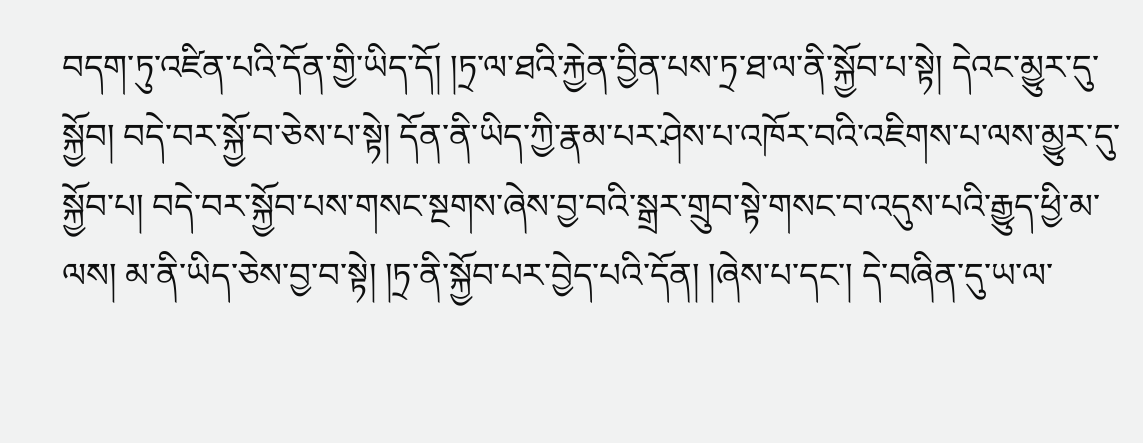བདག་ཏུ་འཛིན་པའི་དོན་གྱི་ཡིད་དོ། །ཏྲ་ལ་ཐའི་རྐྱེན་བྱིན་པས་ཏྲ་ཐ་ལ་ནི་སྐྱོབ་པ་སྟེ། དེའང་མྱུར་དུ་སྐྱོབ། བདེ་བར་སྐྱོ་བ་ཅེས་པ་སྟེ། དོན་ནི་ཡིད་ཀྱི་རྣམ་པར་ཤེས་པ་འཁོར་བའི་འཇིགས་པ་ལས་མྱུར་དུ་སྐྱོབ་པ། བདེ་བར་སྐྱོབ་པས་གསང་སྔགས་ཞེས་བྱ་བའི་སྒྲར་གྲུབ་སྟེ་གསང་བ་འདུས་པའི་རྒྱུད་ཕྱི་མ་ལས། མ་ནི་ཡིད་ཅེས་བྱ་བ་སྟེ། །ཏྲ་ནི་སྐྱོབ་པར་བྱེད་པའི་དོན། །ཞེས་པ་དང་། དེ་བཞིན་དུ་ཡ་ལ་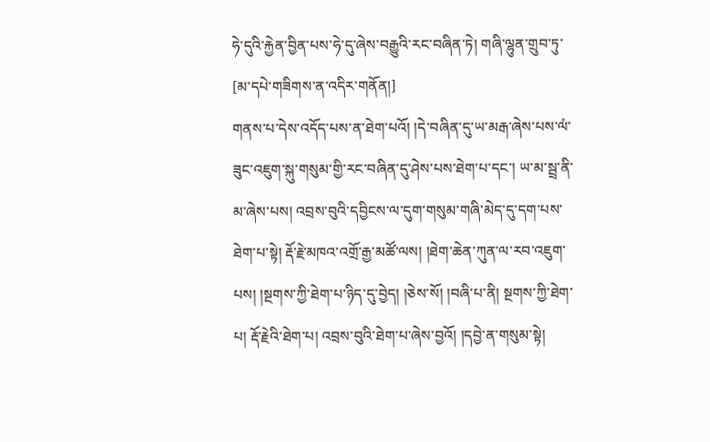ཧེ་དུའི་རྐྱེན་བྱིན་པས་ཧེ་དུ་ཞེས་བརྒྱུའི་རང་བཞིན་ཏེ། གཞི་ལྷུན་གྲུབ་ཏུ་
[མ་དཔེ་གཟིགས་ན་འདིར་གནོན།]
གནས་པ་དེས་འདོད་པས་ན་ཐེག་པའོ། །དེ་བཞིན་དུ་ཡ་མརྒ་ཞེས་པས་ལཾ་ཟུང་འཇུག་སྐུ་གསུམ་གྱི་རང་བཞིན་དུ་ཤེས་པས་ཐེག་པ་དང་། ཡ་མ་སྦྲ་ནི་མ་ཞེས་པས། འབྲས་བུའི་དབྱིངས་ལ་དུག་གསུམ་གཞི་མེད་དུ་དག་པས་ཐེག་པ་སྟེ། རྡོ་རྗེ་མཁའ་འགྲོ་རྒྱ་མཚོ་ལས། །ཐེག་ཆེན་ཀུན་ལ་རབ་འཇུག་པས། །སྔགས་ཀྱི་ཐེག་པ་ཉིད་དུ་བྱེད། །ཅེས་སོ། །བཞི་པ་ནི། སྔགས་ཀྱི་ཐེག་པ། རྡོ་རྗེའི་ཐེག་པ། འབྲས་བུའི་ཐེག་པ་ཞེས་བྱའོ། །དབྱེ་ན་གསུམ་སྟེ།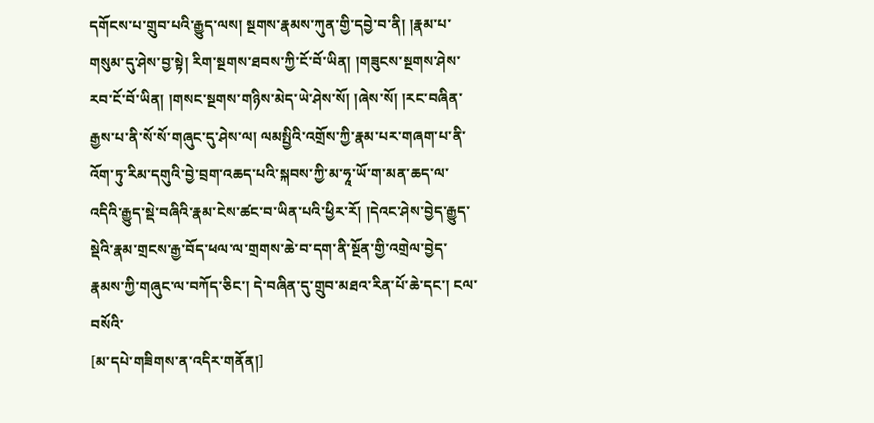དགོངས་པ་གྲུབ་པའི་རྒྱུད་ལས། སྔགས་རྣམས་ཀུན་གྱི་དབྱེ་བ་ནི། །རྣམ་པ་གསུམ་དུ་ཤེས་བྱ་སྟེ། རིག་སྔགས་ཐབས་ཀྱི་ངོ་བོ་ཡིན། །གཟུངས་སྔགས་ཤེས་རབ་ངོ་བོ་ཡིན། །གསང་སྔགས་གཉིས་མེད་ཡེ་ཤེས་སོ། །ཞེས་སོ། །རང་བཞིན་རྒྱས་པ་ནི་སོ་སོ་གཞུང་དུ་ཤེས་ལ། ལམསྤྱིའི་འགྲོས་ཀྱི་རྣམ་པར་གཞག་པ་ནི་འོག་ཏུ་རིམ་དགུའི་བྱེ་བྲག་འཆད་པའི་སྐབས་ཀྱི་མ་ཧཱ་ཡོ་ག་མན་ཆད་ལ་འདིའི་རྒྱུད་སྡེ་བཞིའི་རྣམ་ངེས་ཚང་བ་ཡིན་པའི་ཕྱིར་རོ། །དེའང་ཤེས་བྱེད་རྒྱུད་སྡེའི་རྣམ་གྲངས་རྒྱ་བོད་ཕལ་ལ་གྲགས་ཆེ་བ་དག་ནི་སྔོན་གྱི་འགྲེལ་བྱེད་རྣམས་ཀྱི་གཞུང་ལ་བཀོད་ཅིང་། དེ་བཞིན་དུ་གྲུབ་མཐའ་རིན་པོ་ཆེ་དང་། ངལ་བསོའི་
[མ་དཔེ་གཟིགས་ན་འདིར་གནོན།]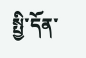སྤྱི་དོན་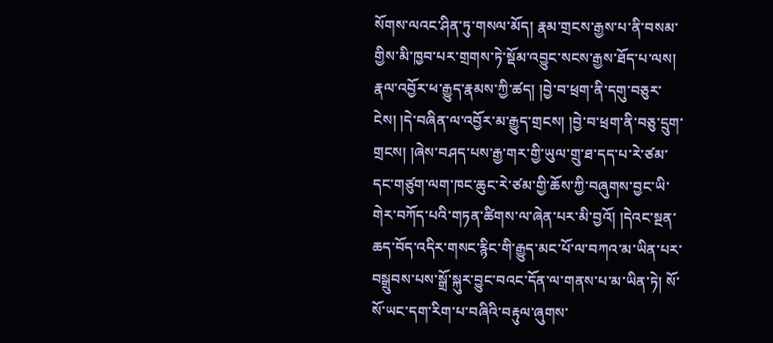སོགས་ལའང་ཤིན་ཏུ་གསལ་མོད། རྣམ་གྲངས་རྒྱས་པ་ནི་བསམ་གྱིས་མི་ཁྱབ་པར་གྲགས་ཏེ་སྡོམ་འབྱུང་སངས་རྒྱས་ཐོད་པ་ལས། རྣལ་འབྱོར་ཕ་རྒྱུད་རྣམས་ཀྱི་ཚད། །བྱེ་བ་ཕྲག་ནི་དགུ་བཅུར་ངེས། །དེ་བཞིན་ལ་འབྱོར་མ་རྒྱུད་གྲངས། །བྱེ་བ་ཕྲག་ནི་བཅུ་དྲུག་གྲངས། །ཞེས་བཤད་པས་རྒྱ་གར་གྱི་ཡུལ་གྲུ་ཐ་དད་པ་རེ་ཙམ་དང་གཙུག་ལག་ཁང་ཆུང་རེ་ཙམ་གྱི་ཆོས་ཀྱི་བཞུགས་བྱང་ཡི་གེར་བཀོད་པའི་གཏན་ཚིགས་ལ་ཞེན་པར་མི་བྱའོ། །དེའང་སྔན་ཆད་བོད་འདིར་གསང་རྙིང་གི་རྒྱུད་མང་པོ་ལ་བཀའ་མ་ཡིན་པར་བསྒྲུབས་པས་སྒྲོ་སྐུར་བྱུང་བའང་དོན་ལ་གནས་པ་མ་ཡིན་ཏེ། སོ་སོ་ཡང་དག་རིག་པ་བཞིའི་བརྟུལ་ཞུགས་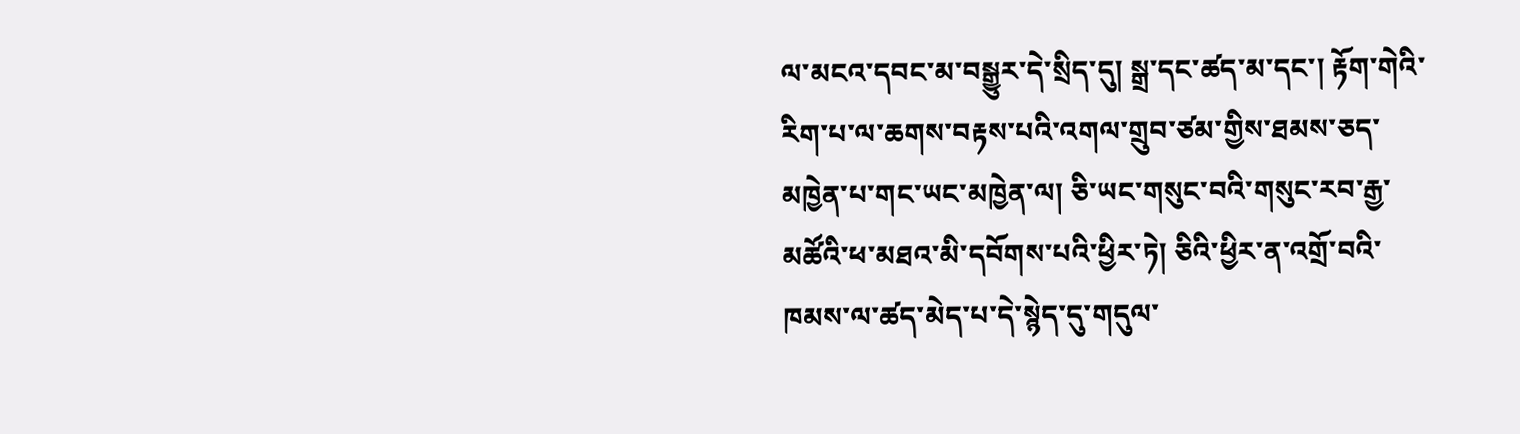ལ་མངའ་དབང་མ་བསྒྱུར་དེ་སྲིད་དུ། སྒྲ་དང་ཚད་མ་དང་། རྟོག་གེའི་རིག་པ་ལ་ཆགས་བརྟས་པའི་འགལ་གྲུབ་ཙམ་གྱིས་ཐམས་ཅད་མཁྱེན་པ་གང་ཡང་མཁྱེན་ལ། ཅི་ཡང་གསུང་བའི་གསུང་རབ་རྒྱ་མཚོའི་ཕ་མཐའ་མི་དབོགས་པའི་ཕྱིར་ཏེ། ཅིའི་ཕྱིར་ན་འགྲོ་བའི་ཁམས་ལ་ཚད་མེད་པ་དེ་སྙེད་དུ་གདུལ་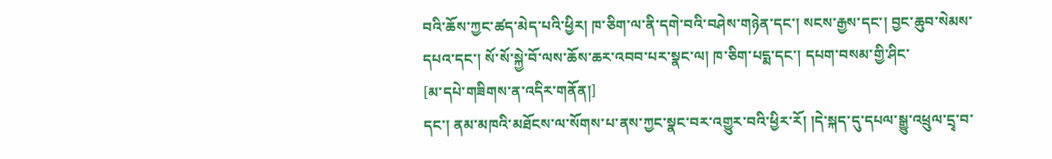བའི་ཆོས་ཀྱང་ཚད་མེད་པའི་ཕྱིར། ཁ་ཅིག་ལ་ནི་དགེ་བའི་བཤེས་གཉེན་དང་། སངས་རྒྱས་དང་། བྱང་ཆུབ་སེམས་དཔའ་དང་། སོ་སོ་སྐྱེ་བོ་ལས་ཆོས་ཆར་འབབ་པར་སྣང་ལ། ཁ་ཅིག་པདྨ་དང་། དཔག་བསམ་གྱི་ཤིང་
[མ་དཔེ་གཟིགས་ན་འདིར་གནོན།]
དང་། ནམ་མཁའི་མཐོངས་ལ་སོགས་པ་ནས་ཀྱང་སྣང་བར་འགྱུར་བའི་ཕྱིར་རོ། །དེ་སྐད་དུ་དཔལ་སྒྱུ་འཕྲུལ་དྲྭ་བ་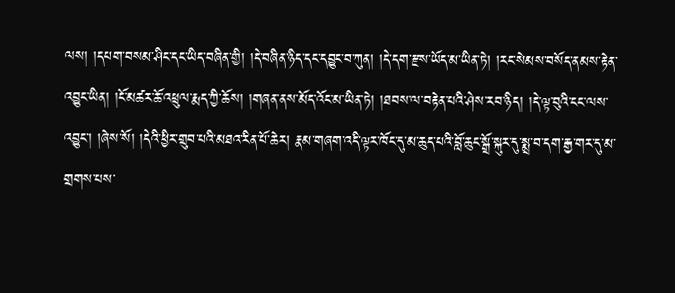ལས། །དཔག་བསམ་ཤིང་དང་ཡིད་བཞིན་གྱི། །དེ་བཞིན་ཉིད་དང་དབྱུང་བ་ཀུན། །དེ་དག་རྫས་ཡོད་མ་ཡིན་ཏེ། །རང་སེམས་བསོད་ནམས་རྟེན་འབྱུང་ཡིན། །ངོ་མཚར་ཆོ་འཕྲུལ་རྨད་ཀྱི་ཆོས། །གཞན་ནས་མོད་འོང་མ་ཡིན་ཏེ། །ཐབས་ལ་བརྟེན་པའི་ཤེས་རབ་ཉིད། །དེ་ལྟ་བུའི་ངང་ལས་འབྱུང་། །ཞེས་སོ། །དེའི་ཕྱིར་གྲུབ་པའི་མཐའ་རིན་པོ་ཆེར། རྣམ་གཞག་འདི་ལྟར་ཁོང་དུ་མ་ཆུད་པའི་བློ་ཆུང་སྒྲོ་སྐུར་དུ་སྨྲ་བ་དག་རྒྱ་གར་དུ་མ་གྲགས་པས་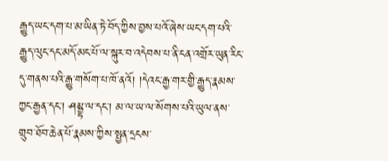རྒྱུད་ཡང་དག་པ་མ་ཡིན་ཏེ་བོད་ཀྱིས་བྱས་པའོ་ཞེས་ཡང་དག་པའི་རྒྱུད་ལུང་དང་མདོ་མང་པོ་ལ་སྐུར་བ་འདེབས་པ་ནི་ངན་འགྲོར་ཡུན་རིང་དུ་གནས་པའི་རྒྱུ་གསོག་པ་ཁོ་ནའོ། །དེའང་རྒྱ་གར་གྱི་རྒྱུད་རྣམས་ཀྱང་རྒྱན་དང་། ཤམྦྷ་ལ་དང་། མ་ལ་ཡ་ལ་སོགས་པའི་ཡུལ་ནས་གྲུབ་ཐོབ་ཆེན་པོ་རྣམས་ཀྱིས་སྤྱན་དྲངས་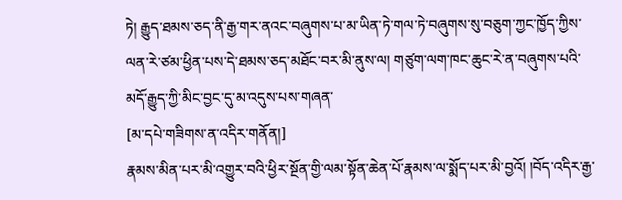ཏེ། རྒྱུད་ཐམས་ཅད་ནི་རྒྱ་གར་ནའང་བཞུགས་པ་མ་ཡིན་ཏེ་གལ་ཏེ་བཞུགས་སུ་བཅུག་ཀྱང་ཁྱོད་ཀྱིས་ལན་རེ་ཙམ་ཕྱིན་པས་དེ་ཐམས་ཅད་མཐོང་བར་མི་ནུས་ལ། གཙུག་ལག་ཁང་ཆུང་རེ་ན་བཞུགས་པའི་མདོ་རྒྱུད་ཀྱི་མིང་བྱང་དུ་མ་འདུས་པས་གཞན་
[མ་དཔེ་གཟིགས་ན་འདིར་གནོན།]
རྣམས་མིན་པར་མི་འགྱུར་བའི་ཕྱིར་སྔོན་གྱི་ལམ་སྟོན་ཆེན་པོ་རྣམས་ལ་སྨོད་པར་མི་བྱའོ། །བོད་འདིར་རྒྱ་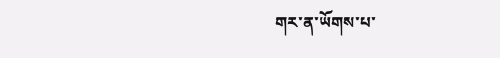གར་ན་ཡོགས་པ་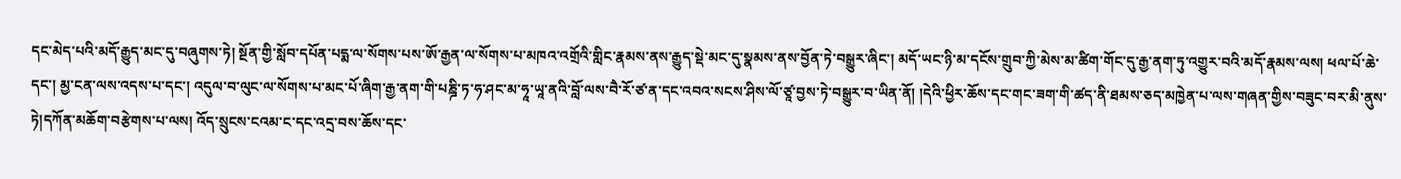དང་མེད་པའི་མདོ་རྒྱུད་མང་དུ་བཞུགས་ཏེ། སྔོན་གྱི་སློབ་དཔོན་པདྨ་ལ་སོགས་པས་ཨོ་རྒྱན་ལ་སོགས་པ་མཁའ་འགྲོའི་གླིང་རྣམས་ནས་རྒྱུད་སྡེ་མང་དུ་སྣམས་ནས་བྱོན་ཏེ་བསྒྱུར་ཞིང་། མདོ་ཡང་ཉི་མ་དངོས་གྲུབ་ཀྱི་མེས་མ་ཚིག་གོང་དུ་རྒྱ་ནག་ཏུ་འགྱུར་བའི་མདོ་རྣམས་ལས། ཕལ་པོ་ཆེ་དང་། མྱ་ངན་ལས་འདས་པ་དང་། འདུལ་བ་ལུང་ལ་སོགས་པ་མང་པོ་ཞིག་རྒྱ་ནག་གི་པཎྜི་ཏ་ཧ་ཤང་མ་ཧཱ་ཡཱ་ནའི་བློ་ལས་བཻ་རོ་ཙ་ན་དང་འབའ་སངས་ཤིས་ལོ་ཙཱ་བྱས་ཏེ་བསྒྱུར་བ་ཡིན་ནོ། །དེའི་ཕྱིར་ཆོས་དང་གང་ཟག་གི་ཚད་ནི་ཐམས་ཅད་མཁྱེན་པ་ལས་གཞན་གྱིས་བཟུང་བར་མི་ནུས་ཏེ།དཀོན་མཆོག་བརྩེགས་པ་ལས། འོད་སྲུངས་ངའམ་ང་དང་འདྲ་བས་ཆོས་དང་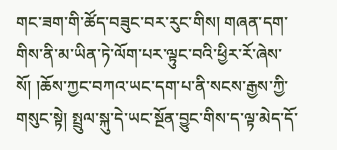གང་ཟག་གི་ཚོད་བཟུང་བར་རུང་གིས། གཞན་དག་གིས་ནི་མ་ཡིན་ཏེ་ལོག་པར་ལྟུང་བའི་ཕྱིར་རོ་ཞེས་སོ། །ཆོས་ཀྱང་བཀའ་ཡང་དག་པ་ནི་སངས་རྒྱས་ཀྱི་གསུང་སྟེ། སྤྲུལ་སྐུ་དེ་ཡང་སྔོན་བྱུང་གིས་ད་ལྟ་མེད་དོ་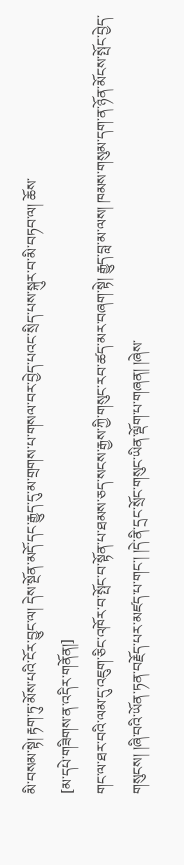མི་བསམ་སྟེ། རྟག་ཏུ་མོས་པའི་ངོར་བྱུང་ལ། དེས་སྔོན་མདོ་དང་རྒྱུད་དུ་མ་གྲགས་པ་གསལ་བར་བྱེད་པའང་སྲིད་པས་སྐུར་བ་མི་བཏབ་ལ། ཆོས་
[མ་དཔེ་གཟིགས་ན་འདིར་གནོན།]
གང་ལ་ཐར་བའི་ལམ་དུ་འཇུག་ཅིང་འཁོར་བ་སྤོང་བ་སྟོན་པ་ཐམས་ཅད་སངས་རྒྱས་ཀྱི་གསུང་རབ་ཚད་མར་བཞག་སྟེ། རྒྱུད་བླ་མ་ལས། ཁམས་གསུམ་དག་ན་ཉོན་མོངས་སྤོང་བྱེད་གསུངས། །ཞི་བའི་ཡོན་ཏན་བརྗོད་པར་མཛད་པ་གང་། །དེ་ནི་དྲང་སྲོང་གསུང་ཡིན་ལྡོག་པ་གཞན། །ཞེས་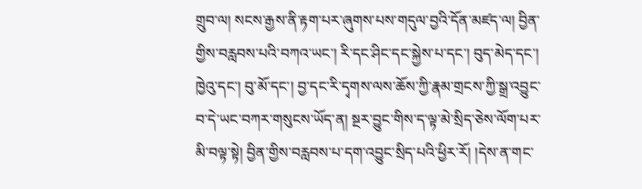གྲུབ་ལ། སངས་རྒྱས་ནི་རྟག་པར་ཞུགས་པས་གདུལ་བྱའི་དོན་མཛད་ལ། བྱིན་གྱིས་བརླབས་པའི་བཀའ་ཡང་། རི་དང་ཤིང་དང་སྐྱེས་པ་དང་། བུད་མེད་དང་། ཁྱེའུ་དང་། བུ་མོ་དང་། བྱ་དང་རི་དྭགས་ལས་ཆོས་ཀྱི་རྣམ་གྲངས་ཀྱི་སྒྲ་འབྱུང་བ་དེ་ཡང་བཀར་གསུངས་ཡོད་ན། སྔར་བྱུང་གིས་ད་ལྟ་མེ་སྲིད་ཅེས་ལོག་པར་མི་བལྟ་སྟེ། བྱིན་གྱིས་བརླབས་པ་དག་འབྱུང་སྲིད་པའི་ཕྱིར་རོ། །དེས་ན་གང་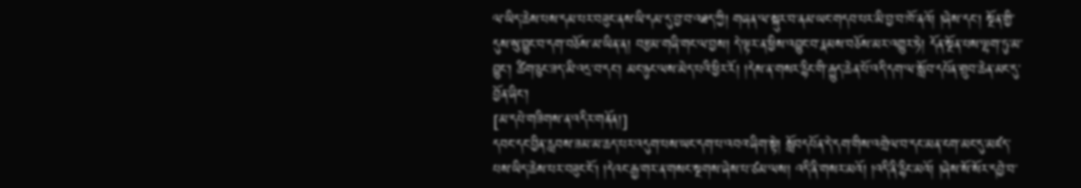ལ་ཡིད་ཆེས་པས་དམ་པར་བཟུང་ནས་ཡི་དམ་དུ་བྱ་བ་འཐད་ཀྱི། གཞན་ལ་སྐུར་བ་ནམ་ཡང་གདབ་པར་མི་བྱ་བ་ཁོ་ནའོ། །ཞེས་དང་། སྔོན་གྱི་དུས་སུ་བྱུང་བ་དག་བཅོས་མ་ཡིན་ན། བརྩམ་གཞི་གང་ལ་བྱས། དེ་ལྟར་ན་ཕྱིས་འབྱུང་བ་རྣམས་བཅོས་མར་འགྱུར་ཏེ། དོན་སྔོན་པས་ལྷག་ཏུ་མ་བྱུང་། ཚིག་ཅུང་ཟད་མི་འདྲ་བ་དང་། མང་ཉུང་ལས་མེད་པའི་ཕྱིར་རོ། །དེས་ན་གསར་རྙིང་གི་རྒྱུད་ཆེན་པོ་འདི་དག་ལ་སློབ་དཔོན་གྲུབ་ཆེན་མང་དུ་བྱོན་ཞིང་།
[མ་དཔེ་གཟིགས་ན་འདིར་གནོན།]
དབང་དང་བྱིན་རླབས་ཟམ་མ་ཆད་པར་འདུག་པས་ཡང་དག་པ་འབའ་ཞིག་སྟེ། སློབདཔོན་དེ་དག་གིས་འགྲེལ་བ་དང་མན་ངག་མང་དུ་མཛད་པས་ཡིད་ཆེས་པར་བཟུང་ངོ། །དེའང་རྒྱ་གར་ན་གསང་སྔགས་ཞེས་པ་ཙམ་ལས། འདི་ནི་གསར་མའོ། །འདི་ནི་རྙིང་མའོ། །ཞེས་སོ་སོར་དབྱེ་བ་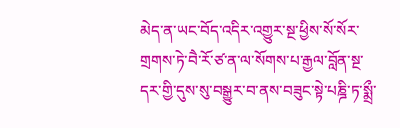མེད་ན་ཡང་བོད་འདིར་འགྱུར་སྔ་ཕྱིས་སོ་སོར་གྲགས་ཏེ་བཻ་རོ་ཙ་ན་ལ་སོགས་པ་རྒྱལ་བློན་སྔ་དར་གྱི་དུས་སུ་བསྒྱུར་བ་ནས་བཟུང་སྟེ་པཎྜི་ཏ་སྨྲྀ་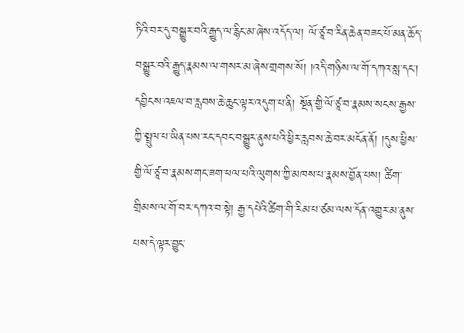ཏིའི་བར་དུ་བསྒྱུར་བའི་རྒྱུད་ལ་རྙིང་མ་ཞེས་འདོད་ལ། ལོ་ཙཱ་བ་རིན་ཆེན་བཟང་པོ་མན་ཆོད་བསྒྱུར་བའི་རྒྱུད་རྣམས་ལ་གསར་མ་ཞེས་གྲགས་སོ། །འདི་གཉིས་ལ་གོ་དཀའ་སླ་དང་། དབྱིངས་འཇལ་བ་རླབས་ཆེ་ཆུང་ལྟར་འདུག་པ་ནི། སྔོན་གྱི་ལོ་ཙཱ་བ་རྣམས་སངས་རྒྱས་ཀྱི་སྤྲུལ་པ་ཡིན་པས་རང་དབང་བསྒྱུར་ནུས་པའི་ཕྱིར་རླབས་ཆེ་བར་མངོན་ནོ། །དུས་ཕྱིས་གྱི་ལོ་ཙཱ་བ་རྣམས་གང་ཟག་ཕལ་པའི་ལུགས་ཀྱི་མཁས་པ་རྣམས་བྱོན་པས། ཚིག་གྲིམས་ལ་གོ་བར་དཀའ་བ་སྟེ། རྒྱ་དཔེའི་ཚིག་གི་རིམ་པ་ཙམ་ལས་དོན་འགྱུར་མ་ནུས་པས་དེ་ལྟར་བྱུང་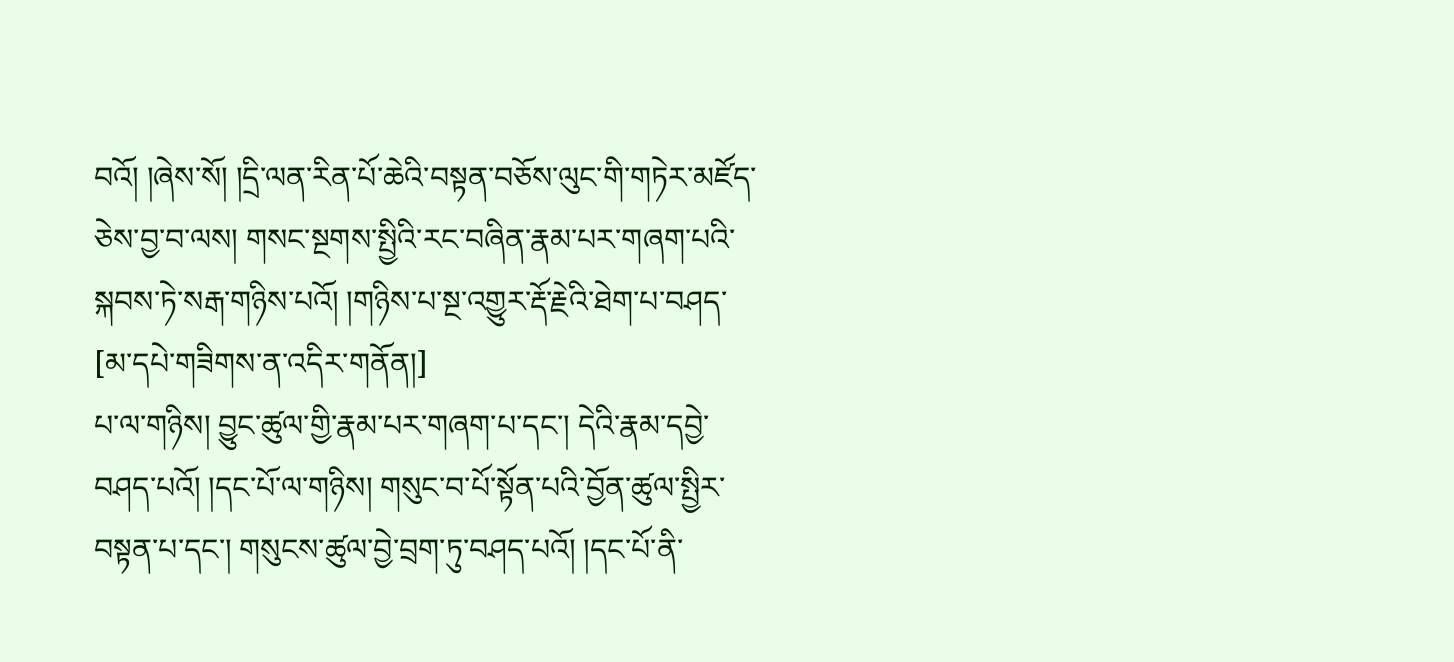བའོ། །ཞེས་སོ། །དྲི་ལན་རིན་པོ་ཆེའི་བསྟན་བཅོས་ལུང་གི་གཏེར་མཛོད་ཅེས་བྱ་བ་ལས། གསང་སྔགས་སྤྱིའི་རང་བཞིན་རྣམ་པར་གཞག་པའི་སྐབས་ཏེ་སརྒ་གཉིས་པའོ། །གཉིས་པ་སྔ་འགྱུར་རྡོ་རྗེའི་ཐེག་པ་བཤད་
[མ་དཔེ་གཟིགས་ན་འདིར་གནོན།]
པ་ལ་གཉིས། བྱུང་ཚུལ་གྱི་རྣམ་པར་གཞག་པ་དང་། དེའི་རྣམ་དབྱེ་བཤད་པའོ། །དང་པོ་ལ་གཉིས། གསུང་བ་པོ་སྟོན་པའི་བྱོན་ཚུལ་སྤྱིར་བསྟན་པ་དང་། གསུངས་ཚུལ་བྱེ་བྲག་ཏུ་བཤད་པའོ། །དང་པོ་ནི་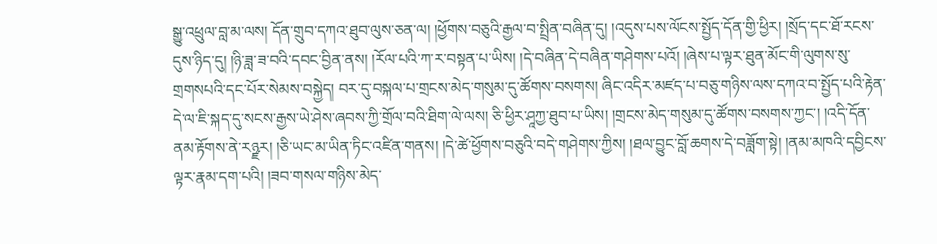སྒྱུ་འཕྲུལ་བླ་མ་ལས། དོན་གྲུབ་དཀའ་ཐུབ་ལུས་ཅན་ལ། །ཕྱོགས་བཅུའི་རྒྱལ་བ་སྤྲིན་བཞིན་དུ། །འདུས་པས་ལོངས་སྤྱོད་དོན་གྱི་ཕྱིར། །སྲོད་དང་ཐོ་རངས་དུས་ཉིད་དུ། །ཉི་ཟླ་ཟ་བའི་དབང་བྱིན་ནས། །རོལ་པའི་ཀ་ར་བསྟན་པ་ཡིས། །དེ་བཞིན་དེ་བཞིན་གཤེགས་པའོ། །ཞེས་པ་ལྟར་ཐུན་མོང་གི་ལུགས་སུ་གྲགསཔའི་དང་པོར་སེམས་བསྐྱེད། བར་དུ་བསྐལ་པ་གྲངས་མེད་གསུམ་དུ་ཚོགས་བསགས། ཞིང་འདིར་མཛད་པ་བཅུ་གཉིས་ལས་དཀའ་བ་སྤྱོད་པའི་རྟེན་དེ་ལ་ཇི་སྐད་དུ་སངས་རྒྱས་ཡེ་ཤེས་ཞབས་ཀྱི་གྲོལ་བའི་ཐིག་ལེ་ལས། ཅི་ཕྱིར་ཤཱཀྱ་ཐུབ་པ་ཡིས། །གྲངས་མེད་གསུམ་དུ་ཚོགས་བསགས་ཀྱང་། །འདི་དོན་ནམ་རྟོགས་ནེ་རཉྫར། །ཅི་ཡང་མ་ཡིན་ཏིང་འཛིན་གནས། །དེ་ཚེ་ཕྱོགས་བཅུའི་བདེ་གཤེགས་ཀྱིས། །ཐལ་བྱུང་བློ་ཆགས་དེ་བཟློག་སྟེ། །ནམ་མཁའི་དབྱིངས་ལྟར་རྣམ་དག་པའི། །ཟབ་གསལ་གཉིས་མེད་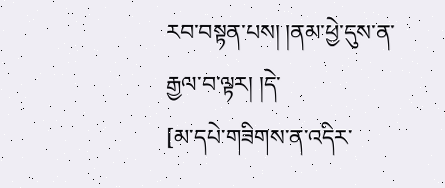རབ་བསྟན་པས། །ནམ་ཕྱེ་དུས་ན་རྒྱལ་བ་ལྟར། །དེ་
[མ་དཔེ་གཟིགས་ན་འདིར་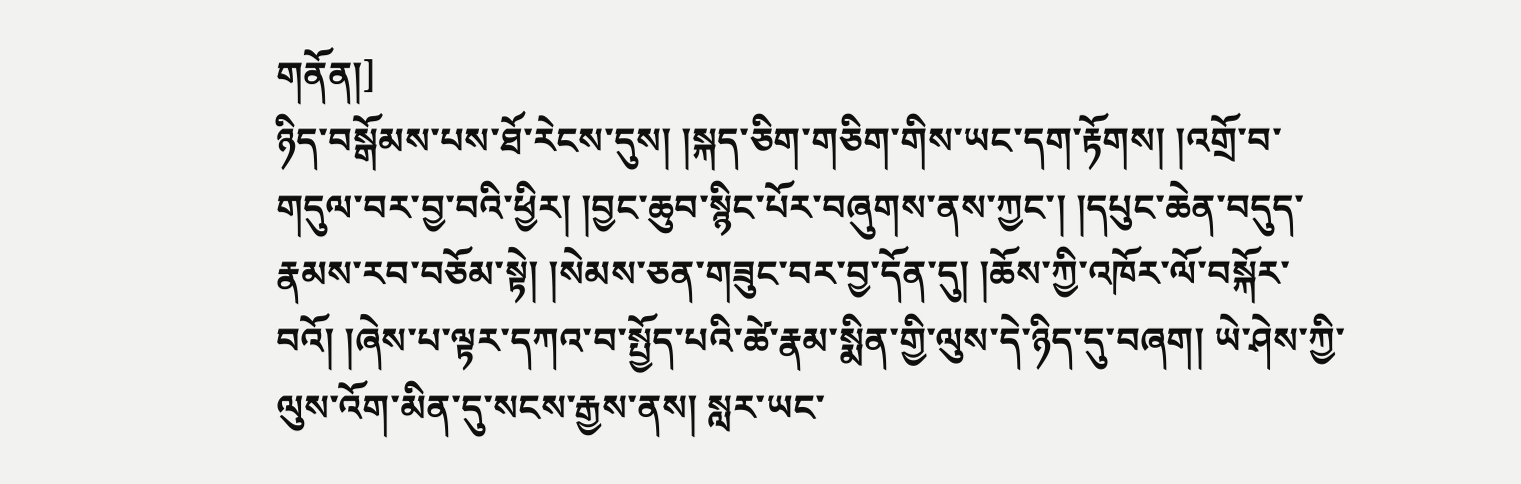གནོན།]
ཉིད་བསྒོམས་པས་ཐོ་རེངས་དུས། །སྐད་ཅིག་གཅིག་གིས་ཡང་དག་རྟོགས། །འགྲོ་བ་གདུལ་བར་བྱ་བའི་ཕྱིར། །བྱང་ཆུབ་སྙིང་པོར་བཞུགས་ནས་ཀྱང་། །དཔུང་ཆེན་བདུད་རྣམས་རབ་བཅོམ་སྟེ། །སེམས་ཅན་གཟུང་བར་བྱ་དོན་དུ། །ཆོས་ཀྱི་འཁོར་ལོ་བསྐོར་བའོ། །ཞེས་པ་ལྟར་དཀའ་བ་སྤྱོད་པའི་ཚེ་རྣམ་སྨིན་གྱི་ལུས་དེ་ཉིད་དུ་བཞག། ཡེ་ཤེས་ཀྱི་ལུས་འོག་མིན་དུ་སངས་རྒྱས་ནས། སླར་ཡང་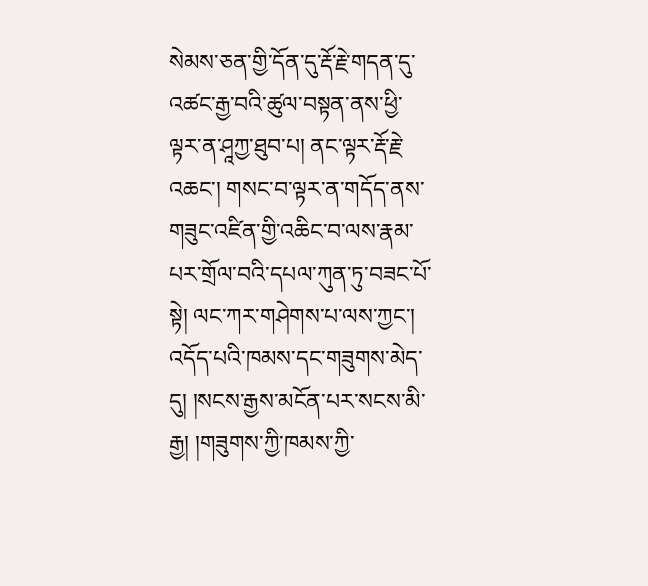སེམས་ཅན་གྱི་དོན་དུ་རྡོ་རྗེ་གདན་དུ་འཚང་རྒྱ་བའི་ཚུལ་བསྟན་ནས་ཕྱི་ལྟར་ན་ཤཱཀྱ་ཐུབ་པ། ནང་ལྟར་རྡོ་རྗེ་འཆང་། གསང་བ་ལྟར་ན་གདོད་ནས་གཟུང་འཛིན་གྱི་འཆིང་བ་ལས་རྣམ་པར་གྲོལ་བའི་དཔལ་ཀུན་ཏུ་བཟང་པོ་སྟེ། ལང་ཀར་གཤེགས་པ་ལས་ཀྱང་། འདོད་པའི་ཁམས་དང་གཟུགས་མེད་དུ། །སངས་རྒྱས་མངོན་པར་སངས་མི་རྒྱ། །གཟུགས་ཀྱི་ཁམས་ཀྱི་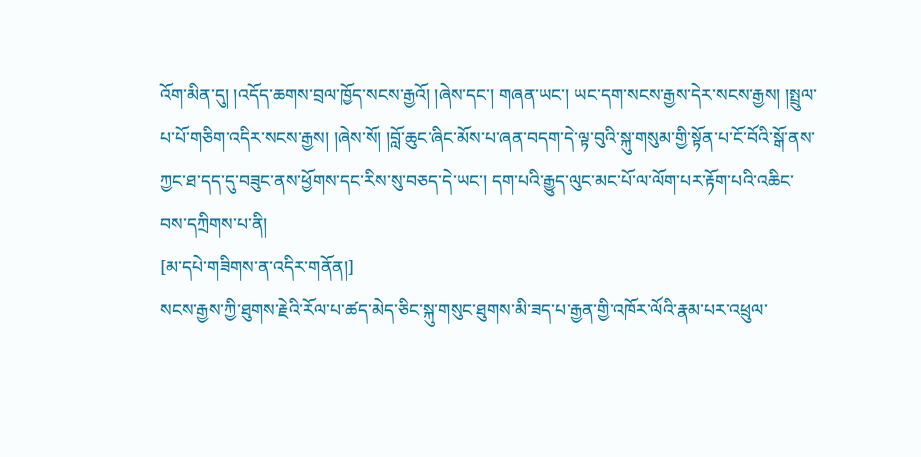འོག་མིན་དུ། །འདོད་ཆགས་བྲལ་ཁྱོད་སངས་རྒྱའོ། །ཞེས་དང་། གཞན་ཡང་། ཡང་དག་སངས་རྒྱས་དེར་སངས་རྒྱས། །སྤྲུལ་པ་པོ་གཅིག་འདིར་སངས་རྒྱས། །ཞེས་སོ། །བློ་ཆུང་ཞིང་མོས་པ་ཞན་བདག་དེ་ལྟ་བུའི་སྐུ་གསུམ་གྱི་སྟོན་པ་ངོ་བོའི་སྒོ་ནས་ཀྱང་ཐ་དད་དུ་བཟུང་ནས་ཕྱོགས་དང་རིས་སུ་བཅད་དེ་ཡང་། དག་པའི་རྒྱུད་ལུང་མང་པོ་ལ་ལོག་པར་རྟོག་པའི་འཆིང་བས་དཀྲིགས་པ་ནི།
[མ་དཔེ་གཟིགས་ན་འདིར་གནོན།]
སངས་རྒྱས་ཀྱི་ཐུགས་རྗེའི་རོལ་པ་ཚད་མེད་ཅིང་སྐུ་གསུང་ཐུགས་མི་ཟད་པ་རྒྱན་གྱི་འཁོར་ལོའི་རྣམ་པར་འཕྲུལ་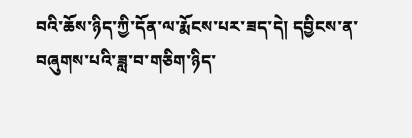བའི་ཆོས་ཉིད་ཀྱི་དོན་ལ་རྨོངས་པར་ཟད་དེ། དབྱིངས་ན་བཞུགས་པའི་ཟླ་བ་གཅིག་ཉིད་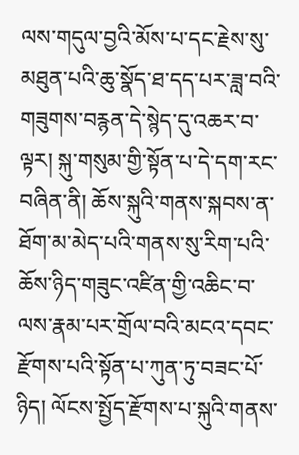ལས་གདུལ་བྱའི་མོས་པ་དང་རྗེས་སུ་མཐུན་པའི་ཆུ་སྣོད་ཐ་དད་པར་ཟླ་བའི་གཟུགས་བརྙན་དེ་སྙེད་དུ་འཆར་བ་ལྟར། སྐུ་གསུམ་གྱི་སྟོན་པ་དེ་དག་རང་བཞིན་ནི། ཆོས་སྐུའི་གནས་སྐབས་ན་ཐོག་མ་མེད་པའི་གནས་སུ་རིག་པའི་ཆོས་ཉིད་གཟུང་འཛིན་གྱི་འཆིང་བ་ལས་རྣམ་པར་གྲོལ་བའི་མངའ་དབང་རྫོགས་པའི་སྟོན་པ་ཀུན་ཏུ་བཟང་པོ་ཉིད། ལོངས་སྤྱོད་རྫོགས་པ་སྐུའི་གནས་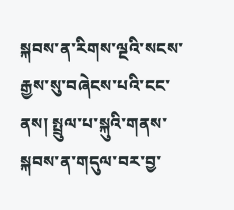སྐབས་ན་རིགས་ལྔའི་སངས་རྒྱས་སུ་བཞེངས་པའི་ངང་ནས། སྤྲུལ་པ་སྐུའི་གནས་སྐབས་ན་གདུལ་བར་བྱ་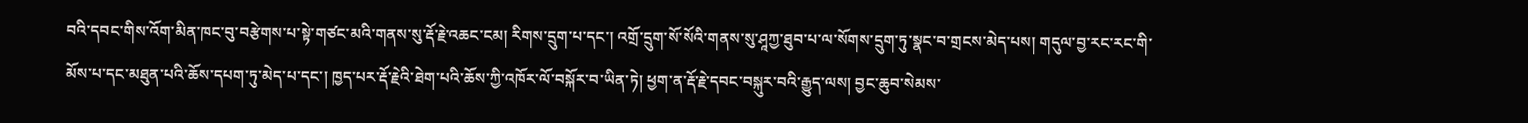བའི་དབང་གིས་འོག་མིན་ཁང་བུ་བརྩེགས་པ་སྟེ་གཙང་མའི་གནས་སུ་རྡོ་རྗེ་འཆང་ངམ། རིགས་དྲུག་པ་དང་། འགྲོ་དྲུག་སོ་སོའི་གནས་སུ་ཤཱཀྱ་ཐུབ་པ་ལ་སོགས་དྲུག་ཏུ་སྣང་བ་གྲངས་མེད་པས། གདུལ་བྱ་རང་རང་གི་མོས་པ་དང་མཐུན་པའི་ཆོས་དཔག་ཏུ་མེད་པ་དང་། ཁྱད་པར་རྡོ་རྗེའི་ཐེག་པའི་ཆོས་ཀྱི་འཁོར་ལོ་བསྐོར་བ་ཡིན་ཏེ། ཕྱག་ན་རྡོ་རྗེ་དབང་བསྐུར་བའི་རྒྱུད་ལས། བྱང་ཆུབ་སེམས་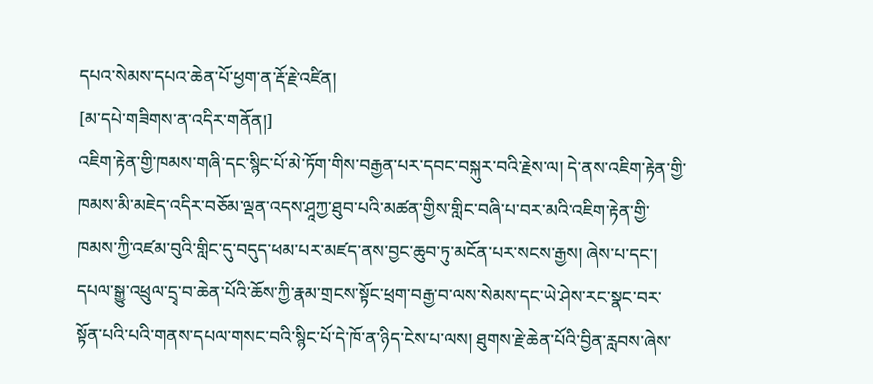དཔའ་སེམས་དཔའ་ཆེན་པོ་ཕྱག་ན་རྡོ་རྗེ་འཛིན།
[མ་དཔེ་གཟིགས་ན་འདིར་གནོན།]
འཇིག་རྟེན་གྱི་ཁམས་གཞི་དང་སྙིང་པོ་མེ་ཏོག་གིས་བརྒྱན་པར་དབང་བསྐུར་བའི་རྗེས་ལ། དེ་ནས་འཇིག་རྟེན་གྱི་ཁམས་མི་མཇེད་འདིར་བཅོམ་ལྡན་འདས་ཤཱཀྱ་ཐུབ་པའི་མཚན་གྱིས་གླིང་བཞི་པ་བར་མའི་འཇིག་རྟེན་གྱི་ཁམས་ཀྱི་འཛམ་བུའི་གླིང་དུ་བདུད་ཕམ་པར་མཛད་ནས་བྱང་ཆུབ་ཏུ་མངོན་པར་སངས་རྒྱས། ཞེས་པ་དང་། དཔལ་སྒྱུ་འཕྲུལ་དྲྭ་བ་ཆེན་པོའི་ཆོས་ཀྱི་རྣམ་གྲངས་སྟོང་ཕྲག་བརྒྱ་བ་ལས་སེམས་དང་ཡེ་ཤེས་རང་སྣང་བར་སྟོན་པའི་པའི་གནས་དཔལ་གསང་བའི་སྙིང་པོ་དེ་ཁོ་ན་ཉིད་ངེས་པ་ལས། ཐུགས་རྗེ་ཆེན་པོའི་བྱིན་རླབས་ཞེས་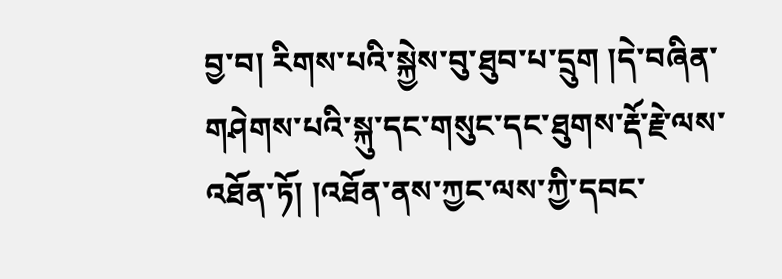བྱ་བ། རིགས་པའི་སྐྱེས་བུ་ཐུབ་པ་དྲུག །དེ་བཞིན་གཤེགས་པའི་སྐུ་དང་གསུང་དང་ཐུགས་རྡོ་རྗེ་ལས་འཐོན་ཏོ། །འཐོན་ནས་ཀྱང་ལས་ཀྱི་དབང་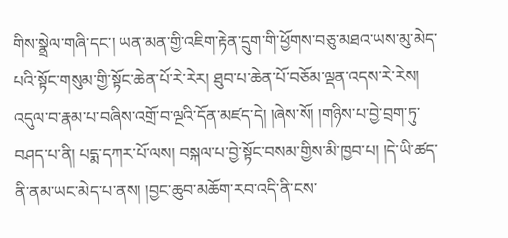གིས་སྣྲེལ་གཞི་དང་། ཡན་མན་གྱི་འཇིག་རྟེན་དྲུག་གི་ཕྱོགས་བཅུ་མཐའ་ཡས་མུ་མེད་པའི་སྟོང་གསུམ་གྱི་སྟོང་ཆེན་པོ་རེ་རེར། ཐུབ་པ་ཆེན་པོ་བཅོམ་ལྡན་འདས་རེ་རེས། འདུལ་བ་རྣམ་པ་བཞིས་འགྲོ་བ་ལྔའི་དོན་མཛད་དེ། །ཞེས་སོ། །གཉིས་པ་བྱེ་བྲག་ཏུ་བཤད་པ་ནི། པདྨ་དཀར་པོ་ལས། བསྐལ་པ་བྱེ་སྟོང་བསམ་གྱིས་མི་ཁྱབ་པ། །དེ་ཡི་ཚད་ནི་ནམ་ཡང་མེད་པ་ནས། །བྱང་ཆུབ་མཆོག་རབ་འདི་ནི་ངས་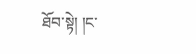ཐོབ་སྟེ། །ང་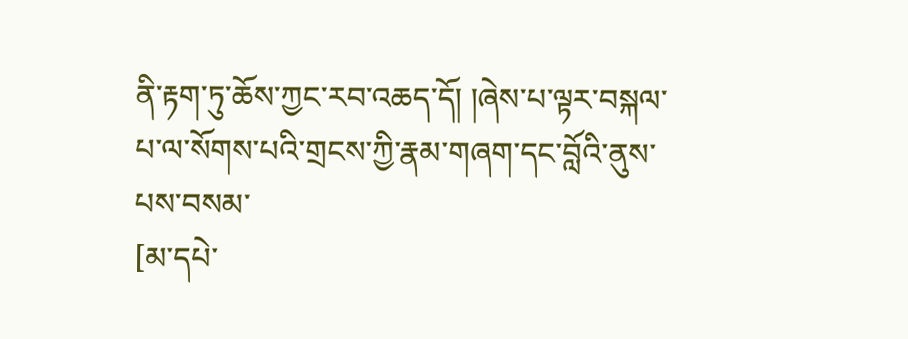ནི་རྟག་ཏུ་ཆོས་ཀྱང་རབ་འཆད་དོ། །ཞེས་པ་ལྟར་བསྐལ་པ་ལ་སོགས་པའི་གྲངས་ཀྱི་རྣམ་གཞག་དང་བློའི་ནུས་པས་བསམ་
[མ་དཔེ་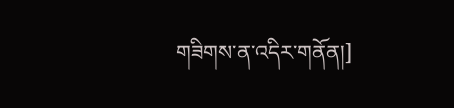གཟིགས་ན་འདིར་གནོན།]